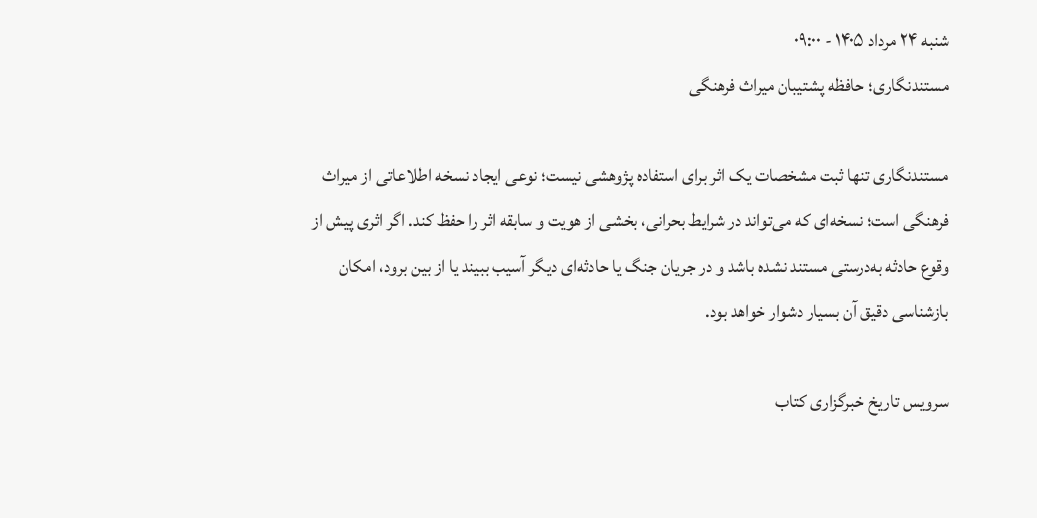شنبه ۲۴ مرداد ۱۴۰۵ - ۰۹:۰۰
مستندنگاری؛ حافظه پشتیبان میراث فرهنگی

مستندنگاری تنها ثبت مشخصات یک اثر برای استفاده پژوهشی نیست؛ نوعی ایجاد نسخه اطلاعاتی از میراث فرهنگی است؛ نسخه‌ای که می‌تواند در شرایط بحرانی، بخشی از هویت و سابقه اثر را حفظ کند. اگر اثری پیش از وقوع حادثه به‌درستی مستند نشده باشد و در جریان جنگ یا حادثه‌ای دیگر آسیب ببیند یا از بین برود، امکان بازشناسی دقیق آن بسیار دشوار خواهد بود.

سرویس تاریخ خبرگزاری کتاب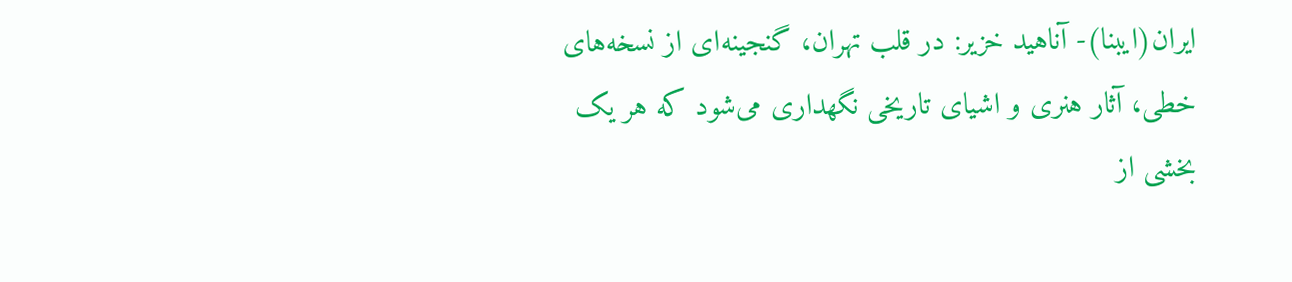ایران(ایبنا)- آناهید خزیر: در قلب تهران، گنجینه‌ای از نسخه‌های خطی، آثار هنری و اشیای تاریخی نگهداری می‌شود که هر یک بخشی از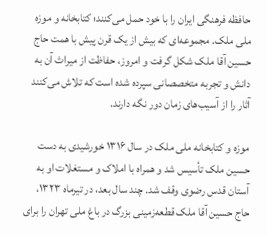حافظه فرهنگی ایران را با خود حمل می‌کنند؛ کتابخانه و موزه ملی ملک. مجموعه‌ای که بیش از یک قرن پیش با همت حاج حسین آقا ملک شکل گرفت و امروز، حفاظت از میراث آن به دانش و تجربه متخصصانی سپرده شده است که تلاش می‌کنند آثار را از آسیب‌های زمان دور نگه دارند.

موزه و کتابخانه ملی ملک در سال ۱۳۱۶ خورشیدی به دست حسین ملک تأسیس شد و همراه با املاک و مستغلات او به آستان قدس رضوی وقف شد. چند سال بعد، در تیرماه ۱۳۲۳، حاج حسین آقا ملک قطعه‌زمینی بزرگ در باغ ملی تهران را برای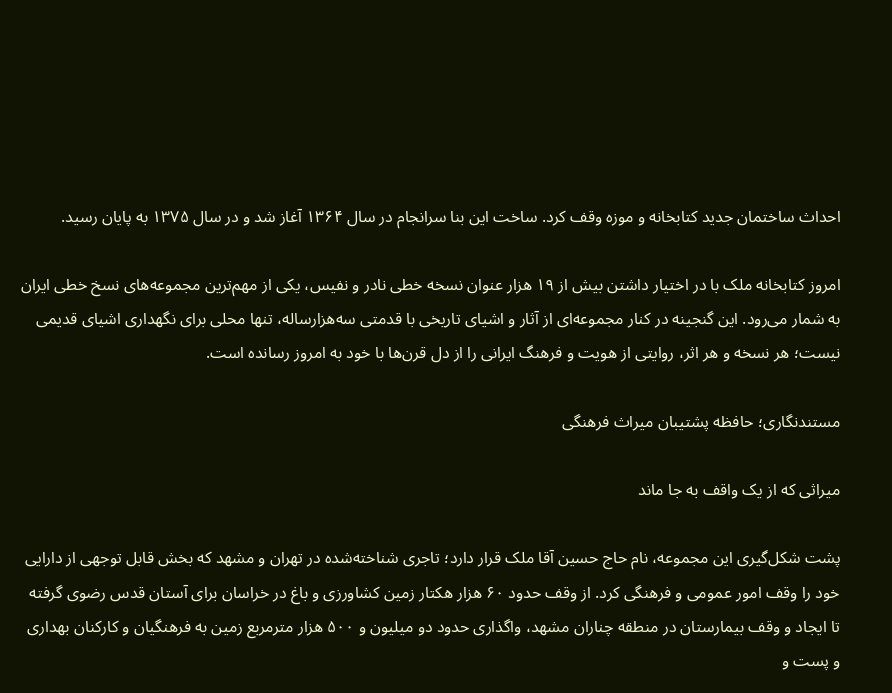احداث ساختمان جدید کتابخانه و موزه وقف کرد. ساخت این بنا سرانجام در سال ۱۳۶۴ آغاز شد و در سال ۱۳۷۵ به پایان رسید.

امروز کتابخانه ملک با در اختیار داشتن بیش از ۱۹ هزار عنوان نسخه خطی نادر و نفیس، یکی از مهم‌ترین مجموعه‌های نسخ خطی ایران به شمار می‌رود. این گنجینه در کنار مجموعه‌ای از آثار و اشیای تاریخی با قدمتی سه‌هزارساله، تنها محلی برای نگهداری اشیای قدیمی نیست؛ هر نسخه و هر اثر، روایتی از هویت و فرهنگ ایرانی را از دل قرن‌ها با خود به امروز رسانده است.

مستندنگاری؛ حافظه پشتیبان میراث فرهنگی

میراثی که از یک واقف به جا ماند

پشت شکل‌گیری این مجموعه، نام حاج حسین آقا ملک قرار دارد؛ تاجری شناخته‌شده در تهران و مشهد که بخش قابل توجهی از دارایی خود را وقف امور عمومی و فرهنگی کرد. از وقف حدود ۶۰ هزار هکتار زمین کشاورزی و باغ در خراسان برای آستان قدس رضوی گرفته تا ایجاد و وقف بیمارستان در منطقه چناران مشهد، واگذاری حدود دو میلیون و ۵۰۰ هزار مترمربع زمین به فرهنگیان و کارکنان بهداری و پست و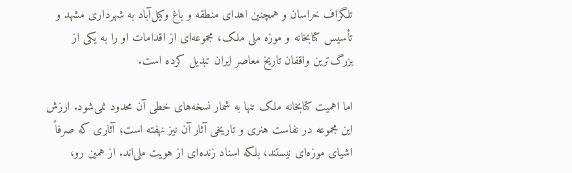تلگراف خراسان و همچنین اهدای منطقه و باغ وکیل‌آباد به شهرداری مشهد و تأسیس کتابخانه و موزه ملی ملک، مجموعه‌ای از اقدامات او را به یکی از بزرگ‌ترین واقفان تاریخ معاصر ایران تبدیل کرده است.

اما اهمیت کتابخانه ملک تنها به شمار نسخه‌های خطی آن محدود نمی‌شود. ارزش این مجموعه در نفاست هنری و تاریخی آثار آن نیز نهفته است؛ آثاری که صرفاً اشیای موزه‌ای نیستند، بلکه اسناد زنده‌ای از هویت ملی‌اند. از همین رو،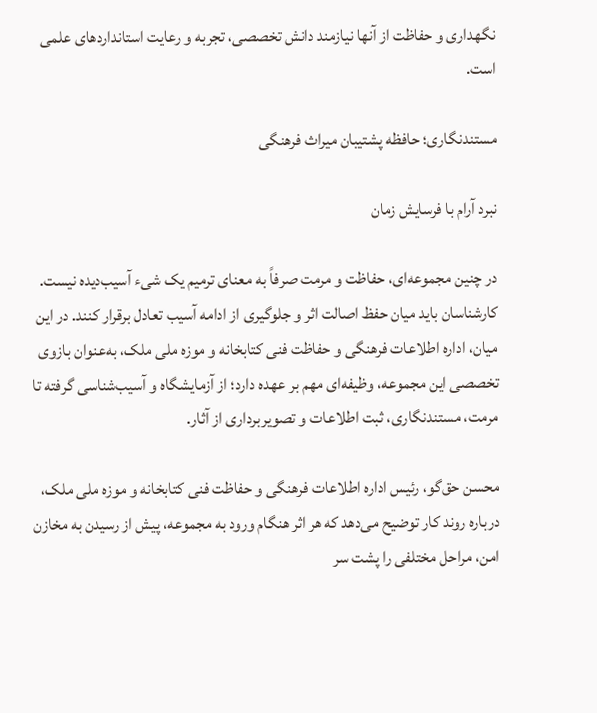نگهداری و حفاظت از آنها نیازمند دانش تخصصی، تجربه و رعایت استانداردهای علمی است.

مستندنگاری؛ حافظه پشتیبان میراث فرهنگی

نبرد آرام با فرسایش زمان

در چنین مجموعه‌ای، حفاظت و مرمت صرفاً به معنای ترمیم یک شیء آسیب‌دیده نیست. کارشناسان باید میان حفظ اصالت اثر و جلوگیری از ادامه آسیب تعادل برقرار کنند. در این میان، اداره اطلاعات فرهنگی و حفاظت فنی کتابخانه و موزه ملی ملک، به‌عنوان بازوی تخصصی این مجموعه، وظیفه‌ای مهم بر عهده دارد؛ از آزمایشگاه و آسیب‌شناسی گرفته تا مرمت، مستندنگاری، ثبت اطلاعات و تصویربرداری از آثار.

محسن حق‌گو، رئیس اداره اطلاعات فرهنگی و حفاظت فنی کتابخانه و موزه ملی ملک، درباره روند کار توضیح می‌دهد که هر اثر هنگام ورود به مجموعه، پیش از رسیدن به مخازن امن، مراحل مختلفی را پشت سر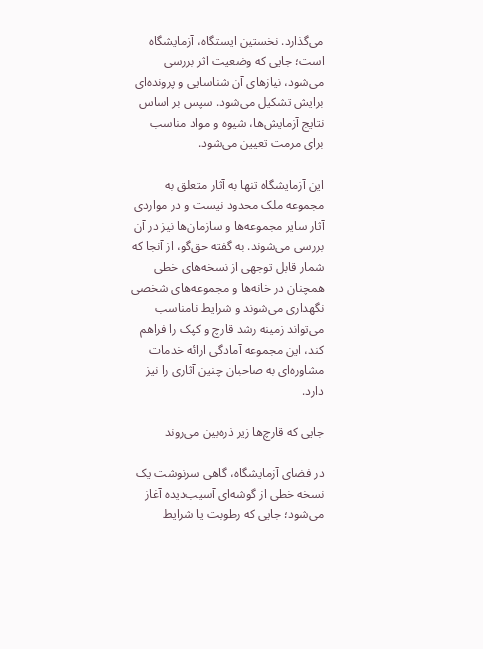می‌گذارد. نخستین ایستگاه، آزمایشگاه است؛ جایی که وضعیت اثر بررسی می‌شود، نیازهای آن شناسایی و پرونده‌ای برایش تشکیل می‌شود. سپس بر اساس نتایج آزمایش‌ها، شیوه و مواد مناسب برای مرمت تعیین می‌شود.

این آزمایشگاه تنها به آثار متعلق به مجموعه ملک محدود نیست و در مواردی آثار سایر مجموعه‌ها و سازمان‌ها نیز در آن بررسی می‌شوند. به گفته حق‌گو، از آنجا که شمار قابل توجهی از نسخه‌های خطی همچنان در خانه‌ها و مجموعه‌های شخصی نگهداری می‌شوند و شرایط نامناسب می‌تواند زمینه رشد قارچ و کپک را فراهم کند، این مجموعه آمادگی ارائه خدمات مشاوره‌ای به صاحبان چنین آثاری را نیز دارد.

جایی که قارچ‌ها زیر ذره‌بین می‌روند

در فضای آزمایشگاه، گاهی سرنوشت یک نسخه خطی از گوشه‌ای آسیب‌دیده آغاز می‌شود؛ جایی که رطوبت یا شرایط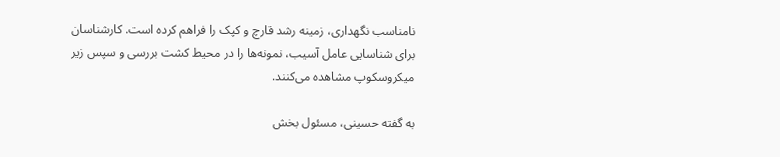نامناسب نگهداری، زمینه رشد قارچ و کپک را فراهم کرده است. کارشناسان برای شناسایی عامل آسیب، نمونه‌ها را در محیط کشت بررسی و سپس زیر میکروسکوپ مشاهده می‌کنند.

به گفته حسینی، مسئول بخش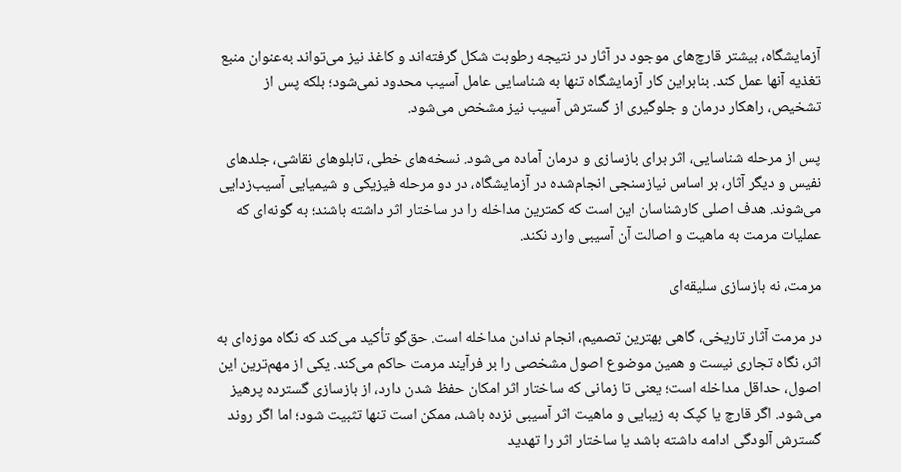آزمایشگاه، بیشتر قارچ‌های موجود در آثار در نتیجه رطوبت شکل گرفته‌اند و کاغذ نیز می‌تواند به‌عنوان منبع تغذیه آنها عمل کند. بنابراین کار آزمایشگاه تنها به شناسایی عامل آسیب محدود نمی‌شود؛ بلکه پس از تشخیص، راهکار درمان و جلوگیری از گسترش آسیب نیز مشخص می‌شود.

پس از مرحله شناسایی، اثر برای بازسازی و درمان آماده می‌شود. نسخه‌های خطی، تابلوهای نقاشی، جلدهای نفیس و دیگر آثار، بر اساس نیازسنجی انجام‌شده در آزمایشگاه، در دو مرحله فیزیکی و شیمیایی آسیب‌زدایی می‌شوند. هدف اصلی کارشناسان این است که کمترین مداخله را در ساختار اثر داشته باشند؛ به گونه‌ای که عملیات مرمت به ماهیت و اصالت آن آسیبی وارد نکند.

مرمت، نه بازسازی سلیقه‌ای

در مرمت آثار تاریخی، گاهی بهترین تصمیم، انجام ندادن مداخله است. حق‌گو تأکید می‌کند که نگاه موزه‌ای به اثر، نگاه تجاری نیست و همین موضوع اصول مشخصی را بر فرآیند مرمت حاکم می‌کند. یکی از مهم‌ترین این اصول، حداقل مداخله است؛ یعنی تا زمانی که ساختار اثر امکان حفظ شدن دارد، از بازسازی گسترده پرهیز می‌شود. اگر قارچ یا کپک به زیبایی و ماهیت اثر آسیبی نزده باشد، ممکن است تنها تثبیت شود؛ اما اگر روند گسترش آلودگی ادامه داشته باشد یا ساختار اثر را تهدید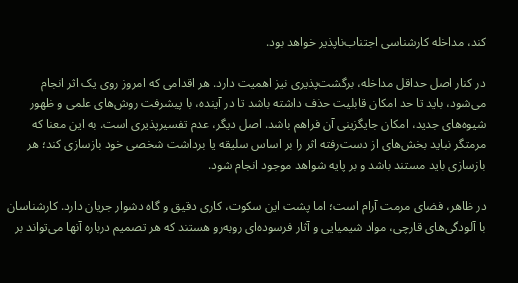کند، مداخله کارشناسی اجتناب‌ناپذیر خواهد بود.

در کنار اصل حداقل مداخله، برگشت‌پذیری نیز اهمیت دارد. هر اقدامی که امروز روی یک اثر انجام می‌شود، باید تا حد امکان قابلیت حذف داشته باشد تا در آینده، با پیشرفت روش‌های علمی و ظهور شیوه‌های جدید، امکان جایگزینی آن فراهم باشد. اصل دیگر، عدم تفسیرپذیری است. به این معنا که مرمتگر نباید بخش‌های از دست‌رفته اثر را بر اساس سلیقه یا برداشت شخصی خود بازسازی کند؛ هر بازسازی باید مستند باشد و بر پایه شواهد موجود انجام شود.

در ظاهر، فضای مرمت آرام است؛ اما پشت این سکوت، کاری دقیق و گاه دشوار جریان دارد. کارشناسان با آلودگی‌های قارچی، مواد شیمیایی و آثار فرسوده‌ای روبه‌رو هستند که هر تصمیم درباره آنها می‌تواند بر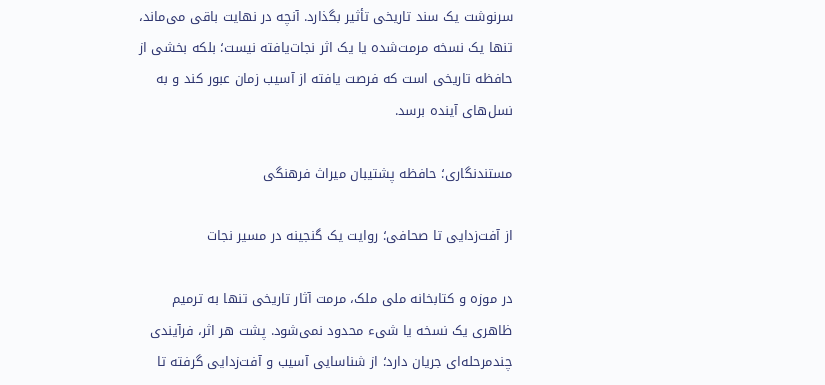سرنوشت یک سند تاریخی تأثیر بگذارد. آنچه در نهایت باقی می‌ماند، تنها یک نسخه مرمت‌شده یا یک اثر نجات‌یافته نیست؛ بلکه بخشی از حافظه تاریخی است که فرصت یافته از آسیب زمان عبور کند و به نسل‌های آینده برسد.

مستندنگاری؛ حافظه پشتیبان میراث فرهنگی

از آفت‌زدایی تا صحافی؛ روایت یک گنجینه در مسیر نجات

در موزه و کتابخانه ملی ملک، مرمت آثار تاریخی تنها به ترمیم ظاهری یک نسخه یا شیء محدود نمی‌شود. پشت هر اثر، فرآیندی چندمرحله‌ای جریان دارد؛ از شناسایی آسیب و آفت‌زدایی گرفته تا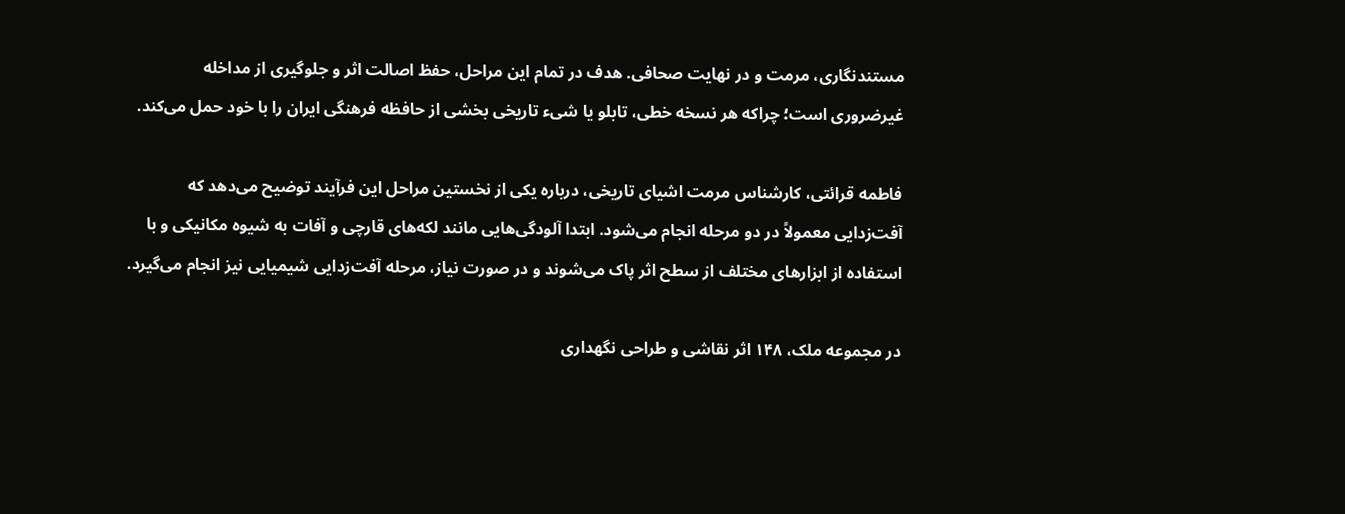مستندنگاری، مرمت و در نهایت صحافی. هدف در تمام این مراحل، حفظ اصالت اثر و جلوگیری از مداخله غیرضروری است؛ چراکه هر نسخه خطی، تابلو یا شیء تاریخی بخشی از حافظه فرهنگی ایران را با خود حمل می‌کند.

فاطمه قرائتی، کارشناس مرمت اشیای تاریخی، درباره یکی از نخستین مراحل این فرآیند توضیح می‌دهد که آفت‌زدایی معمولاً در دو مرحله انجام می‌شود. ابتدا آلودگی‌هایی مانند لکه‌های قارچی و آفات به شیوه مکانیکی و با استفاده از ابزارهای مختلف از سطح اثر پاک می‌شوند و در صورت نیاز، مرحله آفت‌زدایی شیمیایی نیز انجام می‌گیرد.

در مجموعه ملک، ۱۴۸ اثر نقاشی و طراحی نگهداری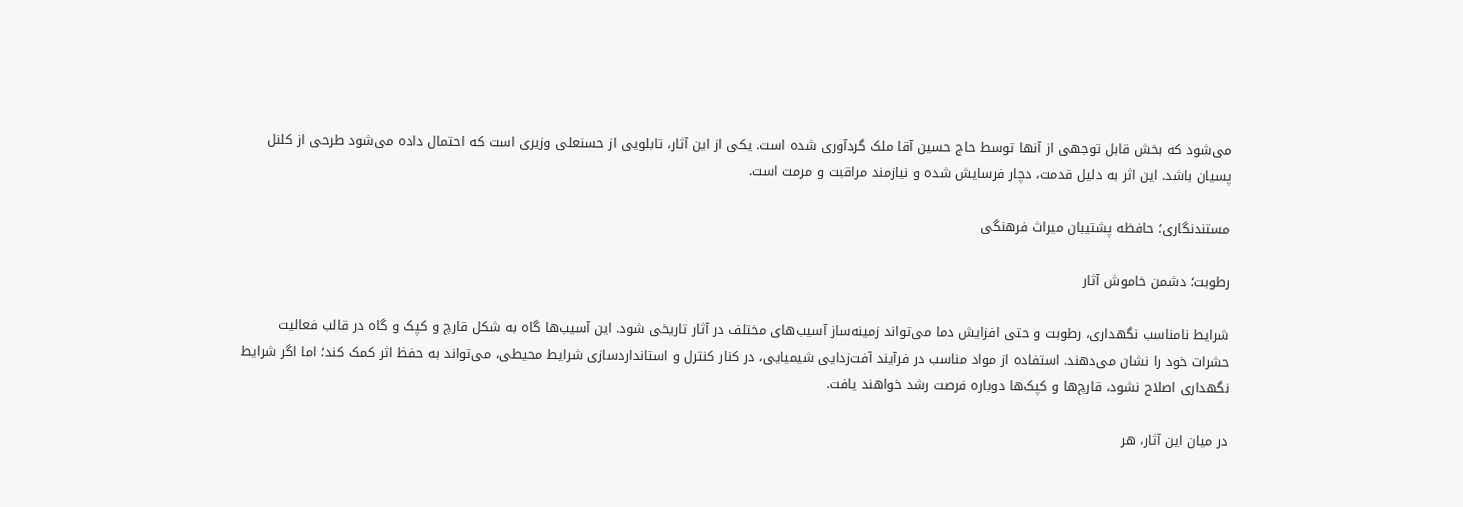می‌شود که بخش قابل توجهی از آنها توسط حاج حسین آقا ملک گردآوری شده است. یکی از این آثار، تابلویی از حسنعلی وزیری است که احتمال داده می‌شود طرحی از کلنل پسیان باشد. این اثر به دلیل قدمت، دچار فرسایش شده و نیازمند مراقبت و مرمت است.

مستندنگاری؛ حافظه پشتیبان میراث فرهنگی

رطوبت؛ دشمن خاموش آثار

شرایط نامناسب نگهداری، رطوبت و حتی افزایش دما می‌تواند زمینه‌ساز آسیب‌های مختلف در آثار تاریخی شود. این آسیب‌ها گاه به شکل قارچ و کپک و گاه در قالب فعالیت حشرات خود را نشان می‌دهند. استفاده از مواد مناسب در فرآیند آفت‌زدایی شیمیایی، در کنار کنترل و استانداردسازی شرایط محیطی، می‌تواند به حفظ اثر کمک کند؛ اما اگر شرایط نگهداری اصلاح نشود، قارچ‌ها و کپک‌ها دوباره فرصت رشد خواهند یافت.

در میان این آثار، هر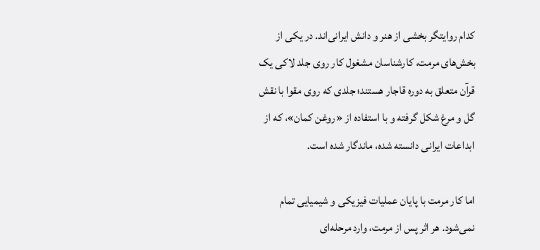کدام روایتگر بخشی از هنر و دانش ایرانی‌اند. در یکی از بخش‌های مرمت، کارشناسان مشغول کار روی جلد لاکی یک قرآن متعلق به دوره قاجار هستند؛ جلدی که روی مقوا با نقش گل و مرغ شکل گرفته و با استفاده از «روغن کمان»، که از ابداعات ایرانی دانسته شده، ماندگار شده است.

اما کار مرمت با پایان عملیات فیزیکی و شیمیایی تمام نمی‌شود. هر اثر پس از مرمت، وارد مرحله‌ای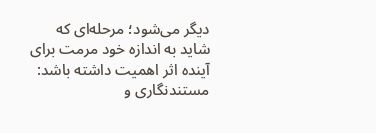دیگر می‌شود؛ مرحله‌ای که شاید به اندازه خود مرمت برای آینده اثر اهمیت داشته باشد: مستندنگاری و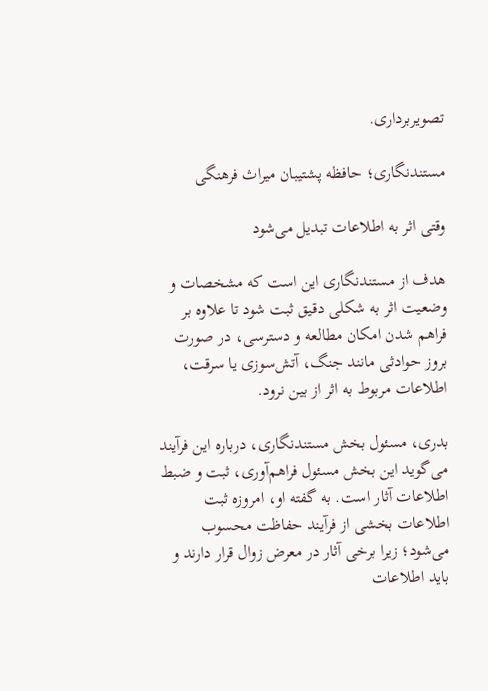تصویربرداری.

مستندنگاری؛ حافظه پشتیبان میراث فرهنگی

وقتی اثر به اطلاعات تبدیل می‌شود

هدف از مستندنگاری این است که مشخصات و وضعیت اثر به شکلی دقیق ثبت شود تا علاوه بر فراهم شدن امکان مطالعه و دسترسی، در صورت بروز حوادثی مانند جنگ، آتش‌سوزی یا سرقت، اطلاعات مربوط به اثر از بین نرود.

بدری، مسئول بخش مستندنگاری، درباره این فرآیند می‌گوید این بخش مسئول فراهم‌آوری، ثبت و ضبط اطلاعات آثار است. به گفته او، امروزه ثبت اطلاعات بخشی از فرآیند حفاظت محسوب می‌شود؛ زیرا برخی آثار در معرض زوال قرار دارند و باید اطلاعات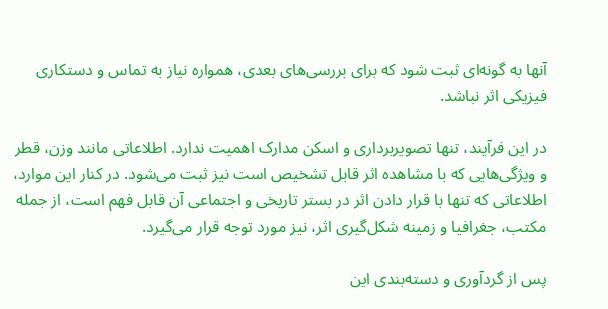آنها به گونه‌ای ثبت شود که برای بررسی‌های بعدی، همواره نیاز به تماس و دستکاری فیزیکی اثر نباشد.

در این فرآیند، تنها تصویربرداری و اسکن مدارک اهمیت ندارد. اطلاعاتی مانند وزن، قطر و ویژگی‌هایی که با مشاهده اثر قابل تشخیص است نیز ثبت می‌شود. در کنار این موارد، اطلاعاتی که تنها با قرار دادن اثر در بستر تاریخی و اجتماعی آن قابل فهم است، از جمله مکتب، جغرافیا و زمینه شکل‌گیری اثر، نیز مورد توجه قرار می‌گیرد.

پس از گردآوری و دسته‌بندی این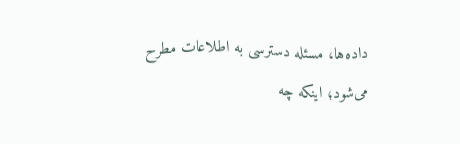داده‌ها، مسئله دسترسی به اطلاعات مطرح می‌شود؛ اینکه چه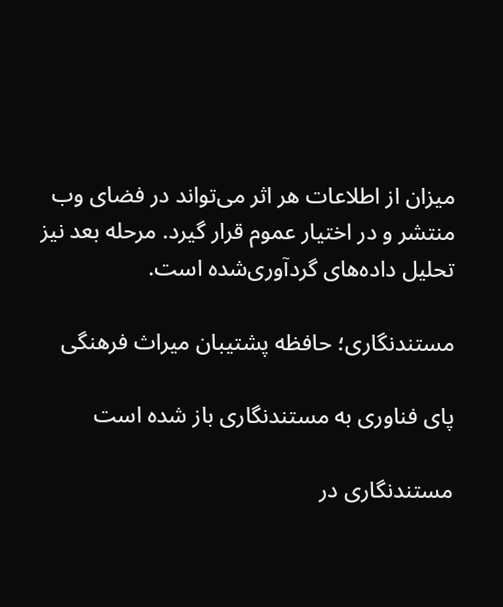میزان از اطلاعات هر اثر می‌تواند در فضای وب منتشر و در اختیار عموم قرار گیرد. مرحله بعد نیز تحلیل داده‌های گردآوری‌شده است.

مستندنگاری؛ حافظه پشتیبان میراث فرهنگی

پای فناوری به مستندنگاری باز شده است

مستندنگاری در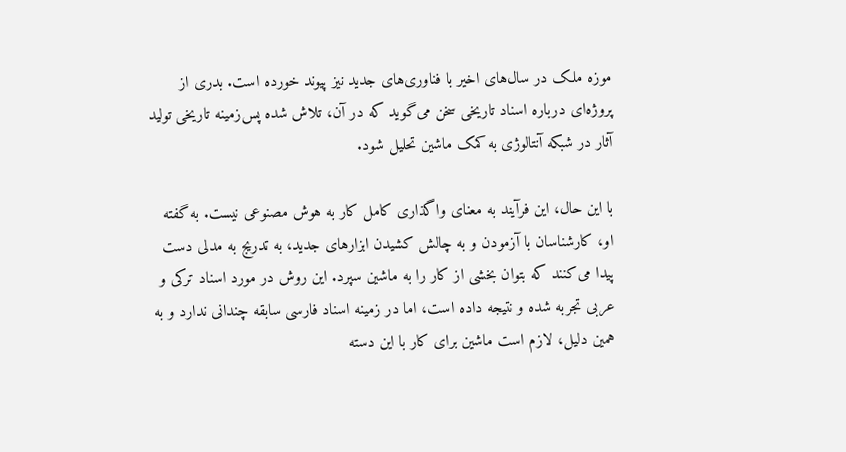موزه ملک در سال‌های اخیر با فناوری‌های جدید نیز پیوند خورده است. بدری از پروژه‌ای درباره اسناد تاریخی سخن می‌گوید که در آن، تلاش شده پس‌زمینه تاریخی تولید آثار در شبکه آنتالوژی به کمک ماشین تحلیل شود.

با این حال، این فرآیند به معنای واگذاری کامل کار به هوش مصنوعی نیست. به گفته او، کارشناسان با آزمودن و به چالش کشیدن ابزارهای جدید، به تدریج به مدلی دست پیدا می‌کنند که بتوان بخشی از کار را به ماشین سپرد. این روش در مورد اسناد ترکی و عربی تجربه شده و نتیجه داده است، اما در زمینه اسناد فارسی سابقه چندانی ندارد و به همین دلیل، لازم است ماشین برای کار با این دسته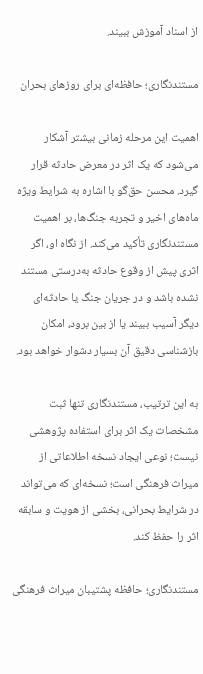از اسناد آموزش ببیند.

مستندنگاری؛ حافظه‌ای برای روزهای بحران

اهمیت این مرحله زمانی بیشتر آشکار می‌شود که یک اثر در معرض حادثه قرار گیرد. محسن حق‌گو با اشاره به شرایط ویژه ماه‌های اخیر و تجربه جنگ‌ها، بر اهمیت مستندنگاری تأکید می‌کند. از نگاه او، اگر اثری پیش از وقوع حادثه به‌درستی مستند نشده باشد و در جریان جنگ یا حادثه‌ای دیگر آسیب ببیند یا از بین برود، امکان بازشناسی دقیق آن بسیار دشوار خواهد بود.

به این ترتیب، مستندنگاری تنها ثبت مشخصات یک اثر برای استفاده پژوهشی نیست؛ نوعی ایجاد نسخه اطلاعاتی از میراث فرهنگی است؛ نسخه‌ای که می‌تواند در شرایط بحرانی، بخشی از هویت و سابقه اثر را حفظ کند.

مستندنگاری؛ حافظه پشتیبان میراث فرهنگی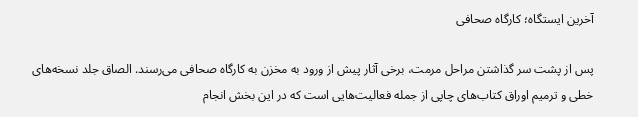آخرین ایستگاه؛ کارگاه صحافی

پس از پشت سر گذاشتن مراحل مرمت، برخی آثار پیش از ورود به مخزن به کارگاه صحافی می‌رسند. الصاق جلد نسخه‌های خطی و ترمیم اوراق کتاب‌های چاپی از جمله فعالیت‌هایی است که در این بخش انجام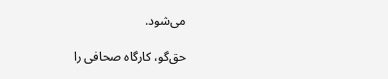می‌شود.

حق‌گو، کارگاه صحافی را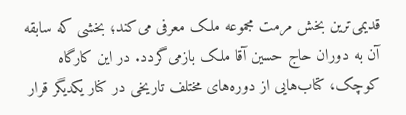قدیمی‌ترین بخش مرمت مجموعه ملک معرفی می‌کند؛ بخشی که سابقه آن به دوران حاج حسین آقا ملک بازمی‌گردد. در این کارگاه کوچک، کتاب‌هایی از دوره‌های مختلف تاریخی در کنار یکدیگر قرار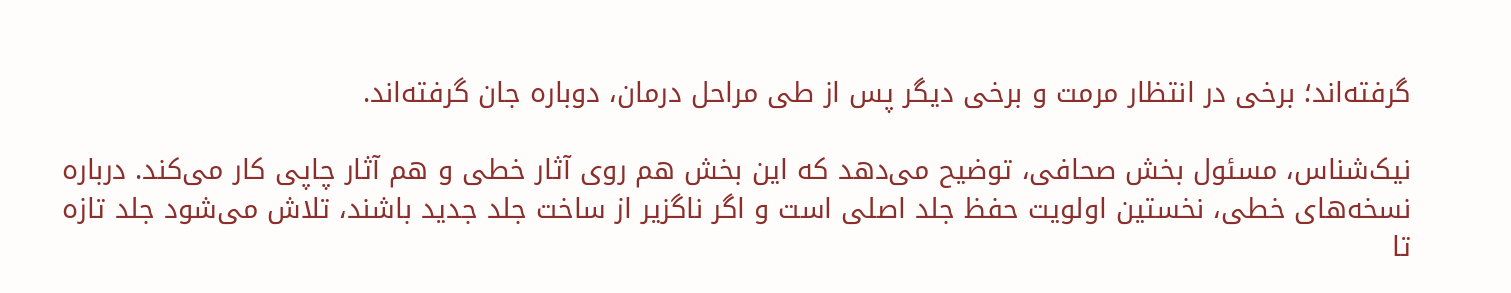گرفته‌اند؛ برخی در انتظار مرمت و برخی دیگر پس از طی مراحل درمان، دوباره جان گرفته‌اند.

نیک‌شناس، مسئول بخش صحافی، توضیح می‌دهد که این بخش هم روی آثار خطی و هم آثار چاپی کار می‌کند. درباره نسخه‌های خطی، نخستین اولویت حفظ جلد اصلی است و اگر ناگزیر از ساخت جلد جدید باشند، تلاش می‌شود جلد تازه تا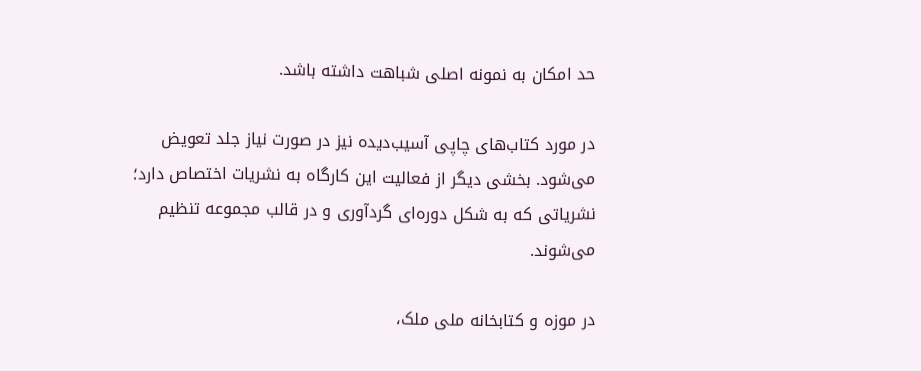حد امکان به نمونه اصلی شباهت داشته باشد.

در مورد کتاب‌های چاپی آسیب‌دیده نیز در صورت نیاز جلد تعویض می‌شود. بخشی دیگر از فعالیت این کارگاه به نشریات اختصاص دارد؛ نشریاتی که به شکل دوره‌ای گردآوری و در قالب مجموعه تنظیم می‌شوند.

در موزه و کتابخانه ملی ملک،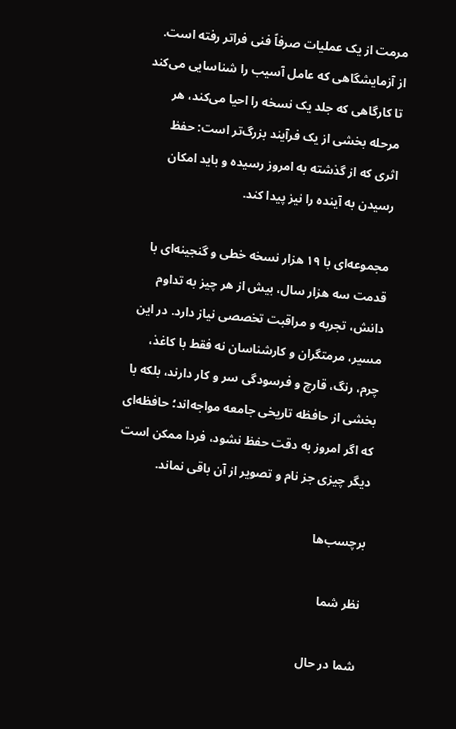مرمت از یک عملیات صرفاً فنی فراتر رفته است. از آزمایشگاهی که عامل آسیب را شناسایی می‌کند تا کارگاهی که جلد یک نسخه را احیا می‌کند، هر مرحله بخشی از یک فرآیند بزرگ‌تر است: حفظ اثری که از گذشته به امروز رسیده و باید امکان رسیدن به آینده را نیز پیدا کند.

مجموعه‌ای با ۱۹ هزار نسخه خطی و گنجینه‌ای با قدمت سه هزار سال، بیش از هر چیز به تداوم دانش، تجربه و مراقبت تخصصی نیاز دارد. در این مسیر، مرمتگران و کارشناسان نه فقط با کاغذ، چرم، رنگ، قارچ و فرسودگی سر و کار دارند، بلکه با بخشی از حافظه تاریخی جامعه مواجه‌اند؛ حافظه‌ای که اگر امروز به دقت حفظ نشود، فردا ممکن است دیگر چیزی جز نام و تصویر از آن باقی نماند.

برچسب‌ها

نظر شما

شما در حال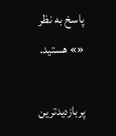پاسخ به نظر «» هستید.

پربازدیدترین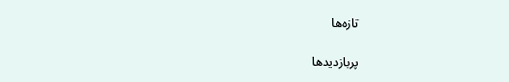تازه‌ها

پربازدیدها